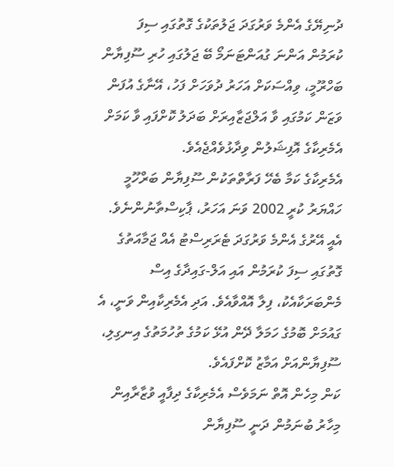ދުނިޔޭގެ އެންމެ ވަރުގަދަ ޖަލުތަކުގެ ގޮތުގައި ސިފަ ކުރަމުން އަންނަ ގުއަންޓަނަމޯ ބޭ ޖަލުގައި ހުރި ސޫފިޔާން ބަހްރޫމީ، ވިއްސަކަށް އަހަރު ދުވަހަށް ފަހު، އޭނާގެ އުފަން ވަޒަން ކަމުގައި ވާ އަލްޖަޒާއިރަށް ބަދަލު ކޮށްފައި ވާ ކަމަށް އެމެރިކާގެ އޮފިޝަލުން ވިދާޅުވެއްޖެއެވެ.
އެމެރިކާގެ ކަމާ ބެހޭ ފަރާތްތަކުން ސޫފިޔާން ބަރްހޫމީ ހައްޔަރު ކުރީ 2002 ވަނަ އަހަރު، ޕާކިސްތާނުންނެވެ. އެއީ އޭރުގެ އެންމެ ވަރުގަދަ ޓެރަރިސްޓު އެއް ޖަމާއަތުގެ ގޮތުގައި ސިފަ ކުރަމުން އައި އަލް-ގައިދާގެ އިސް މެންބަރަކާއެކު، ފިލާ އޮއްވާއެވެ. އަދި އެމެރިކާއިން ވަނީ، އެ ގައުމަށް ބޮމުގެ ހަމަލާ ދޭން އުޅޭ ކަމުގެ ތުހުމަތުގެ އިނގިލި، ސޫފިޔާންއަށް އަމާޒު ކޮށްފައެވެ.
ކަން މިހެން އޮތް ނަމަވެސް އެމެރިކާގެ ދިފާއީ ވުޒާރާއިން މިހާރު ބުނަމުން ދަނީ ސޫފިޔާން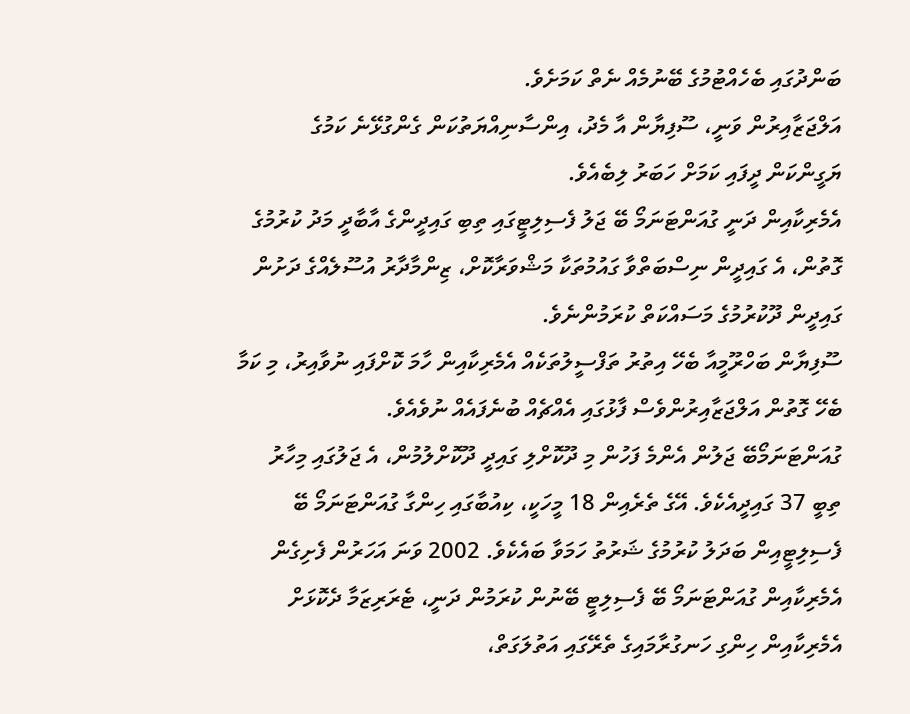ބަންދުގައި ބެހެއްޓުމުގެ ބޭނުމެއް ނެތް ކަމަށެވެ.
އަލްޖަޒާއިރުން ވަނީ، ސޫފިޔާން އާ މެދު، އިންސާނިއްޔަތުކަން ގެންގުޅޭނެ ކަމުގެ ޔަގީންކަން ދީފައި ކަމަށް ހަބަރު ލިބެއެވެ.
އެމެރިކާއިން ދަނީ ގުއަންޓަނަމޯ ބޭ ޖަލު ފެސިލިޓީގައި ތިބި ގައިދީންގެ އާބާދީ މަދު ކުރުމުގެ ގޮތުން، އެ ގައިދީން ނިސްބަތްވާ ގައުމުތަކާ މަޝްވަރާކޮށް، ޒިންމާދާރު އުސޫލެއްގެ ދަށުން ގައިދީން ދޫކުރުމުގެ މަސައްކަތް ކުރަމުންނެވެ.
ސޫފިޔާން ބަހްރޫމީއާ ބެހޭ އިތުރު ތަފްސީލުތަކެއް އެމެރިކާއިން ހާމަ ކޮށްފައި ނުވާއިރު، މި ކަމާ ބެހޭ ގޮތުން އަލްޖަޒާއިރުންވެސް ފާޅުގައި އެއްޗެއް ބުނެފައެއް ނުވެއެވެ.
ގުއަންޓަނަމޯބޭ ޖަލުން އެންމެ ފަހުން މި ދޫކޮށްލި ގައިދީ ދޫކޮށްލުމުން، އެ ޖަލުގައި މިހާރު ތިބީ 37 ގައިދީއެކެވެ. އޭގެ ތެރެއިން 18 މީހަކީ، ކިއުބާގައި ހިންގާ ގުއަންޓަނަމޯ ބޭ ފެސިލިޓީއިން ބަދަލު ކުރުމުގެ ޝަރުތު ހަމަވާ ބައެކެވެ. 2002 ވަނަ އަހަރުން ފެށިގެން އެމެރިކާއިން ގުއަންޓަނަމޯ ބޭ ފެސިލިޓީ ބޭނުން ކުރަމުން ދަނީ، ޓެރަރިޒަމާ ދެކޮޅަށް އެމެރިކާއިން ހިންގި ހަނގުރާމައިގެ ތެރޭގައި އަތުލަގަތް،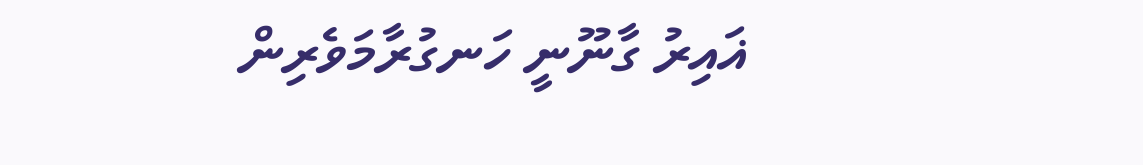ޣައިރު ގާނޫނީ ހަނގުރާމަވެރިން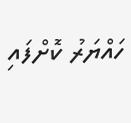ހައްޔަރު ކޮށްފައި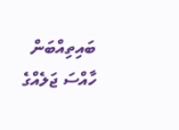ބައިތިއްބަން ހާއްސަ ޖަލެއްގެ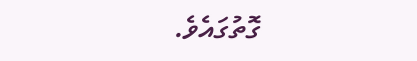ގޮތުގައެވެ.